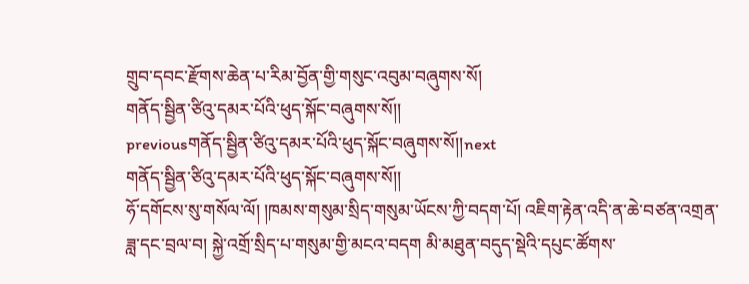གྲུབ་དབང་རྫོགས་ཆེན་པ་རིམ་བྱོན་གྱི་གསུང་འབུམ་བཞུགས་སོ།
གནོད་སྦྱིན་ཙིའུ་དམར་པོའི་ཕུད་སྐོང་བཞུགས་སོ།།
previousགནོད་སྦྱིན་ཙིའུ་དམར་པོའི་ཕུད་སྐོང་བཞུགས་སོ།།next
གནོད་སྦྱིན་ཙིའུ་དམར་པོའི་ཕུད་སྐོང་བཞུགས་སོ།།
ཧོ་དགོངས་སུ་གསོལ་ལོ། །ཁམས་གསུམ་སྲིད་གསུམ་ཡོངས་ཀྱི་བདག་པོ། འཇིག་རྟེན་འདི་ན་ཆེ་བཙན་འགྲན་ཟླ་དང་བྲལ་བ། སྐྱེ་འགྲོ་སྲིད་པ་གསུམ་གྱི་མངའ་བདག མི་མཐུན་བདུད་སྡེའི་དཔུང་ཚོགས་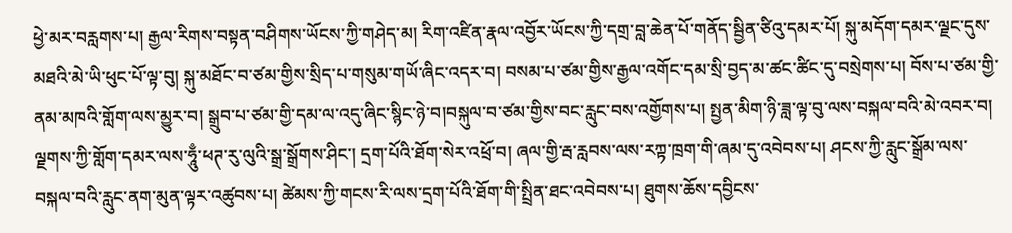ཕྱེ་མར་བརླགས་པ། རྒྱལ་རིགས་བསྟན་བཤིགས་ཡོངས་ཀྱི་གཤེད་མ། རིག་འཛིན་རྣལ་འབྱོར་ཡོངས་ཀྱི་དགྲ་བླ་ཆེན་པོ་གནོད་སྦྱིན་ཙིའུ་དམར་པོ། སྐུ་མདོག་དམར་ལྗང་དུས་མཐའི་མེ་ཡི་ཕུང་པོ་ལྟ་བུ། སྐུ་མཐོང་བ་ཙམ་གྱིས་སྲིད་པ་གསུམ་གཡོ་ཞིང་འདར་བ། བསམ་པ་ཙམ་གྱིས་རྒྱལ་འགོང་དམ་སྲི་བྱད་མ་ཚང་ཚིང་དུ་བསྲེགས་པ། བོས་པ་ཙམ་གྱི་ནམ་མཁའི་གློག་ལས་མྱུར་བ། སྒྲུབ་པ་ཙམ་གྱི་དམ་ལ་འདུ་ཞིང་སྙིང་ཉེ་བ།བསྐུལ་བ་ཙམ་གྱིས་བང་རླུང་བས་འགྱོགས་པ། སྤྱན་མིག་ཉི་ཟླ་ལྟ་བུ་ལས་བསྐལ་བའི་མེ་འབར་བ། ལྗགས་ཀྱི་གློག་དམར་ལས་ཧཱུྃ་ཕཊ་རུ་ལུའི་སྒྲ་སྒྲོགས་ཤིང་། དྲག་པོའི་ཐོག་སེར་འཕྲོ་བ། ཞལ་གྱི་རྦ་རླབས་ལས་རཀྟ་ཁྲག་གི་ཞམ་དུ་འབེབས་པ། ཤངས་ཀྱི་རླུང་སྒྲོམ་ལས་བསྐལ་བའི་རླུང་ནག་མུན་ལྟར་འཚུབས་པ། ཚེམས་ཀྱི་གངས་རི་ལས་དྲག་པོའི་ཐོག་གི་སྤྲིན་ཐང་འབེབས་པ། ཐུགས་ཆོས་དབྱིངས་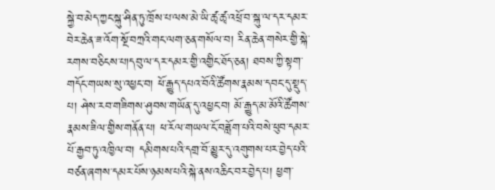སྐྱེ་བ་མེད་ཀྱང་སྐུ་ཤིན་ཏུ་ཁྲོས་པ་ལས་མེ་ཡི་ཚྭ་ཚྭ་འཕྲོ་བ་སྐུ་ལ་དར་དམར་བེར་ཆེན་ཟ་འོག་སྔོ་བཀྲའི་གང་ལག་ཅན་གསོལ་བ། རིན་ཆེན་གསེར་གྱི་སྐེ་རགས་བཅིངས་པ།དབུ་ལ་དར་དམར་གྱི་འགྱིང་ཐོད་ཅན། ཐབས་ཀྱི་སྟག་གདོང་གཡས་སུ་འཕྱང་བ། ཕོ་རྒྱུད་དཔའ་བོའི་ཚོགས་རྣམས་དབང་དུ་སྡུད་པ། ཤེས་རབ་གཟིགས་ཤུབས་གཡོན་དུ་འཕྱང་བ། མོ་རྒྱུད་མ་མོའི་ཚོགས་རྣམས་ཟིལ་གྱིས་གནོན་པ། ཕ་རོལ་གཡལ་ངོ་བཟློག་པའི་བསེ་ཕུབ་དམར་པོ་རྒྱབ་ཏུ་འཁྱིལ་བ། དམིགས་པའི་དགྲ་བོ་མྱུར་དུ་འགུགས་པར་བྱེད་པའི་བཙན་ཞགས་དམར་པོས་ཉམས་པའི་སྐེ་ནས་འཆིང་བར་བྱེད་པ། ཕྱག་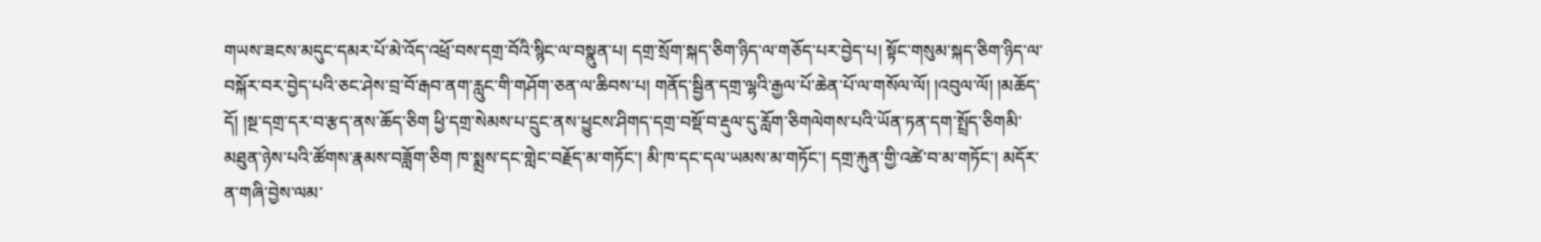གཡས་ཟངས་མདུང་དམར་པོ་མེ་འོད་འཕྲོ་བས་དགྲ་བོའི་སྙིང་ལ་བསྣུན་པ། དགྲ་སྲོག་སྐད་ཅིག་ཉིད་ལ་གཅོད་པར་བྱེད་པ། སྟོང་གསུམ་སྐད་ཅིག་ཉིད་ལ་བསྐོར་བར་བྱེད་པའི་ཅང་ཤེས་བྲ་བོ་རྒབ་ནག་རླུང་གི་གཤོག་ཅན་ལ་ཆིབས་པ། གནོད་སྦྱིན་དགྲ་ལྷའི་རྒྱལ་པོ་ཆེན་པོ་ལ་གསོལ་ལོ། །འབུལ་ལོ། །མཆོད་དོ། །སྔ་དགྲ་དར་བ་རྩད་ནས་ཆོད་ཅིག ཕྱི་དགྲ་སེམས་པ་དྲུང་ནས་ཕྱུངས་ཤིགད་དགྲ་བསྡོ་བ་རྡུལ་དུ་རློག་ཅིགལེགས་པའི་ཡོན་ཏན་དག་སྤྲོད་ཅིགམི་མཐུན་ཉེས་པའི་ཚོགས་རྣམས་བཟློག་ཅིག ཁ་སྨྲས་དང་གླེང་བརྗོད་མ་གཏོང་། མི་ཁ་དང་དལ་ཡམས་མ་གཏོང་། དགྲ་རྐུན་གྱི་འཚེ་བ་མ་གཏོང་། མདོར་ན་གཞི་བྱེས་ལམ་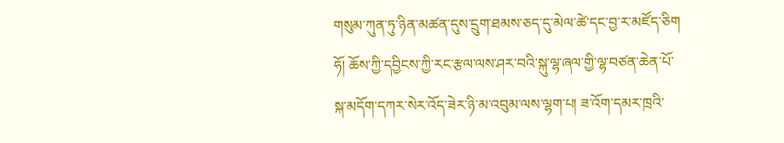གསུམ་ཀུན་ཏུ་ཉིན་མཚན་དུས་དྲུག་ཐམས་ཅད་དུ་མེལ་ཚེ་དང་བྱ་ར་མཛོད་ཅིག ཧོ། ཆོས་ཀྱི་དབྱིངས་ཀྱི་རང་རྩལ་ལས་ཤར་བའི་སྐུ་ལྷ་ཞལ་གྱི་ལྷ་བཙན་ཆེན་པོ་སྐ་མདོག་དཀར་སེར་འོད་ཟེར་ཉི་མ་འབུམ་ལས་ལྷག་པ། ཟ་འོག་དམར་ཁྲའི་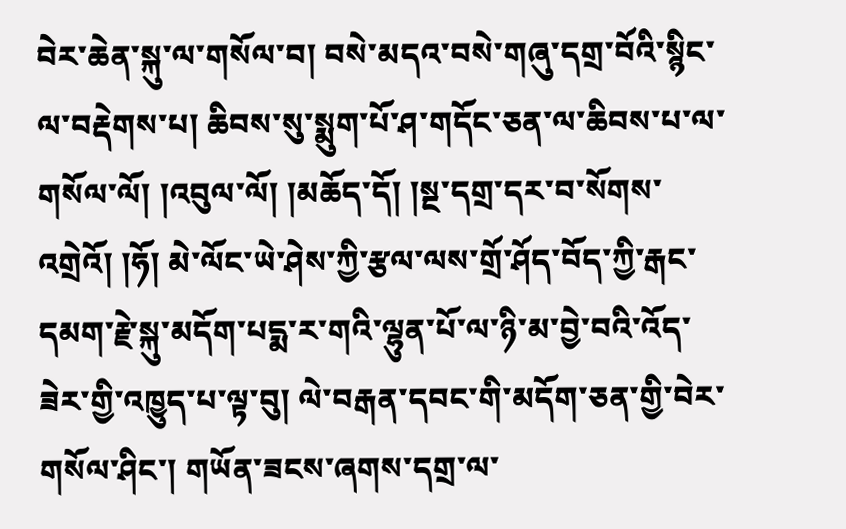བེར་ཆེན་སྐུ་ལ་གསོལ་བ། བསེ་མདའ་བསེ་གཞུ་དགྲ་བོའི་སྙིང་ལ་བརྡེགས་པ། ཆིབས་སུ་སྨུག་པོ་ཤ་གདོང་ཅན་ལ་ཆིབས་པ་ལ་གསོལ་ལོ། །འབུལ་ལོ། །མཆོད་དོ། །སྔ་དགྲ་དར་བ་སོགས་འགྲེའོ། །ཧོ། མེ་ལོང་ཡེ་ཤེས་ཀྱི་རྩལ་ལས་གྲོ་ཤོད་བོད་ཀྱི་རྒང་དམག་རྗེ་སྐུ་མདོག་པདྨ་ར་གའི་ལྷུན་པོ་ལ་ཉི་མ་བྱེ་བའི་འོད་ཟེར་གྱི་འཁྱུད་པ་ལྟ་བུ། ལེ་བརྒན་དབང་གི་མདོག་ཅན་གྱི་བེར་གསོལ་ཤིང་། གཡོན་ཟངས་ཞགས་དགྲ་ལ་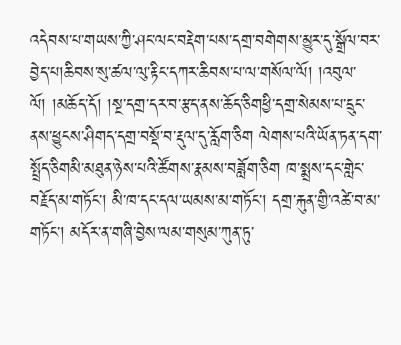འདེབས་པ་གཡས་ཀྱི་ཤང་ལང་བརྡེག་པས་དགྲ་བགེགས་མྱུར་དུ་སྒྲོལ་བར་བྱེད་པ།ཆིབས་སུ་ཚལ་ལུ་རྟིང་དཀར་ཆིབས་པ་ལ་གསོལ་ལོ། །འབུལ་ལོ། །མཆོད་དོ། །སྔ་དགྲ་དར་བ་རྩད་ནས་ཆོད་ཅིགཕྱི་དགྲ་སེམས་པ་དྲུང་ནས་ཕྱུངས་ཤིགད་དགྲ་བསྡོ་བ་རྡུལ་དུ་རློག་ཅིག ལེགས་པའི་ཡོན་ཏན་དག་སྤྲོད་ཅིགམི་མཐུན་ཉེས་པའི་ཚོགས་རྣམས་བཟློག་ཅིག ཁ་སྨྲས་དང་གླེང་བརྗོད་མ་གཏོང་། མི་ཁ་དང་དལ་ཡམས་མ་གཏོང་། དགྲ་རྐུན་གྱི་འཚེ་བ་མ་གཏོང་། མདོར་ན་གཞི་བྱེས་ལམ་གསུམ་ཀུན་ཏུ་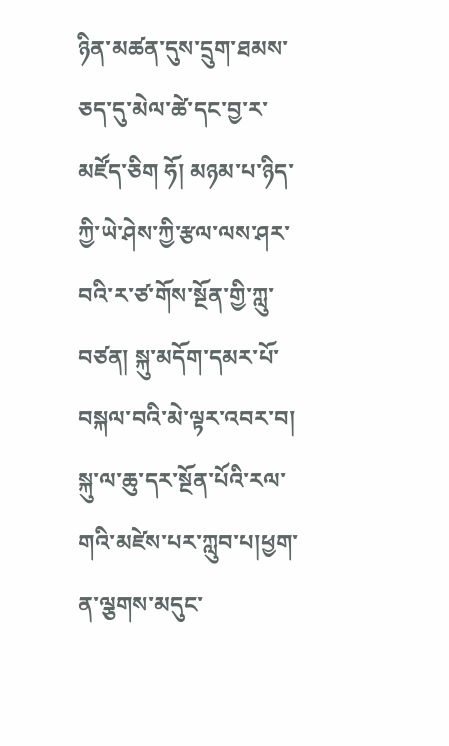ཉིན་མཚན་དུས་དྲུག་ཐམས་ཅད་དུ་མེལ་ཚེ་དང་བྱ་ར་མཛོད་ཅིག ཧོ། མཉམ་པ་ཉིད་ཀྱི་ཡེ་ཤེས་ཀྱི་རྩལ་ལས་ཤར་བའི་ར་ཙ་གོས་སྔོན་གྱི་ཀླུ་བཙན། སྐུ་མདོག་དམར་པོ་བསྐལ་བའི་མེ་ལྟར་འབར་བ། སྐུ་ལ་ཆུ་དར་སྔོན་པོའི་རལ་གའི་མཛེས་པར་ཀླུབ་པ།ཕྱག་ན་ལྕགས་མདུང་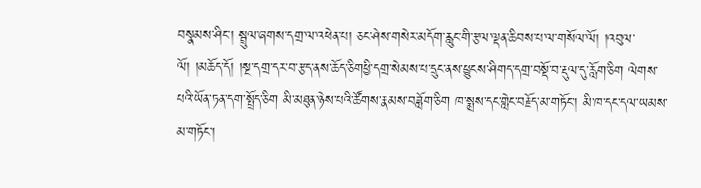བསྣམས་ཤིང་། སྦྲུལ་ཞགས་དགྲ་ལ་འཕེན་པ། ཅང་ཤེས་གསེར་མདོག་རླུང་གི་རྩལ་ལྡན་ཆིབས་པ་ལ་གསོལ་ལོ། །འབུལ་ལོ། །མཆོད་དོ། །སྔ་དགྲ་དར་བ་རྩད་ནས་ཆོད་ཅིགཕྱི་དགྲ་སེམས་པ་དྲུང་ནས་ཕྱུངས་ཤིགད་དགྲ་བསྡོ་བ་རྡུལ་དུ་རློག་ཅིག ལེགས་པའི་ཡོན་ཏན་དག་སྤྲོད་ཅིག མི་མཐུན་ཉེས་པའི་ཚོགས་རྣམས་བཟློག་ཅིག ཁ་སྨྲས་དང་གླེང་བརྗོད་མ་གཏོང་། མི་ཁ་དང་དལ་ཡམས་མ་གཏོང་།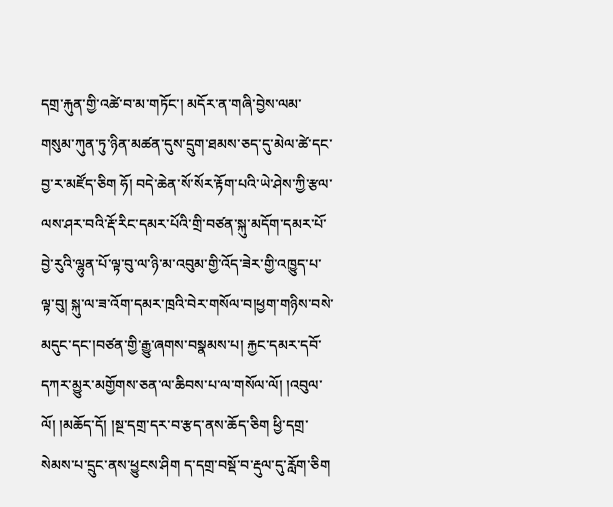དགྲ་རྐུན་གྱི་འཚེ་བ་མ་གཏོང་། མདོར་ན་གཞི་བྱེས་ལམ་གསུམ་ཀུན་ཏུ་ཉིན་མཚན་དུས་དྲུག་ཐམས་ཅད་དུ་མེལ་ཚེ་དང་བྱ་ར་མཛོད་ཅིག ཧོ། བདེ་ཆེན་སོ་སོར་རྟོག་པའི་ཡེ་ཤེས་ཀྱི་རྩལ་ལས་ཤར་བའི་རྡོ་རིང་དམར་པོའི་གྲི་བཙན་སྐུ་མདོག་དམར་པོ་བྱེ་རུའི་ལྷུན་པོ་ལྟ་བུ་ལ་ཉི་མ་འབུམ་གྱི་འོད་ཟེར་གྱི་འཁྱུད་པ་ལྟ་བུ། སྐུ་ལ་ཟ་འོག་དམར་ཁྲའི་བེར་གསོལ་བ།ཕྱག་གཉིས་བསེ་མདུང་དང་།བཙན་གྱི་རྒྱུ་ཞགས་བསྣམས་པ། རྐྱང་དམར་དབོ་དཀར་མྱུར་མགྱོགས་ཅན་ལ་ཆིབས་པ་ལ་གསོལ་ལོ། །འབུལ་ལོ། །མཆོད་དོ། །སྔ་དགྲ་དར་བ་རྩད་ནས་ཆོད་ཅིག ཕྱི་དགྲ་སེམས་པ་དྲུང་ནས་ཕྱུངས་ཤིག ད་དགྲ་བསྡོ་བ་རྡུལ་དུ་རློག་ཅིག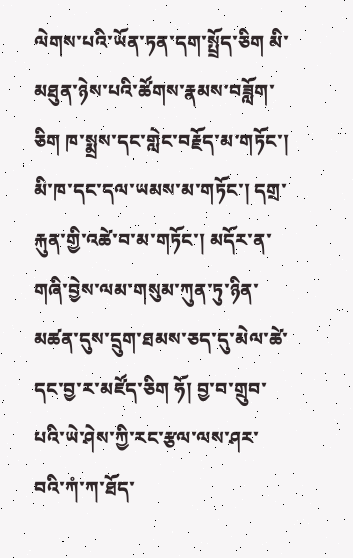ལེགས་པའི་ཡོན་ཏན་དག་སྤྲོད་ཅིག མི་མཐུན་ཉེས་པའི་ཚོགས་རྣམས་བཟློག་ཅིག ཁ་སྨྲས་དང་གླེང་བརྗོད་མ་གཏོང་། མི་ཁ་དང་དལ་ཡམས་མ་གཏོང་། དགྲ་རྐུན་གྱི་འཚེ་བ་མ་གཏོང་། མདོར་ན་གཞི་བྱེས་ལམ་གསུམ་ཀུན་ཏུ་ཉིན་མཚན་དུས་དྲུག་ཐམས་ཅད་དུ་མེལ་ཚེ་དང་བྱ་ར་མཛོད་ཅིག ཧོ། བྱ་བ་གྲུབ་པའི་ཡེ་ཤེས་ཀྱི་རང་རྩལ་ལས་ཤར་བའི་ཀཾ་ཀ་ཐོད་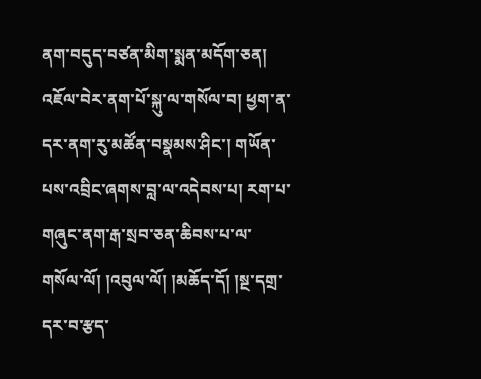ནག་བདུད་བཙན་མིག་སྨན་མདོག་ཅན། འཇོལ་བེར་ནག་པོ་སྐུ་ལ་གསོལ་བ། ཕྱག་ན་དར་ནག་རུ་མཚོན་བསྣམས་ཤིང་། གཡོན་པས་འབྲིང་ཞགས་བླ་ལ་འདེབས་པ། རག་པ་གཞུང་ནག་རྒ་སྲབ་ཅན་ཆིབས་པ་ལ་གསོལ་ལོ། །འབུལ་ལོ། །མཆོད་དོ། །སྔ་དགྲ་དར་བ་རྩད་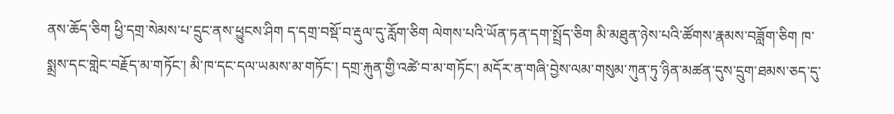ནས་ཆོད་ཅིག ཕྱི་དགྲ་སེམས་པ་དྲུང་ནས་ཕྱུངས་ཤིག ད་དགྲ་བསྡོ་བ་རྡུལ་དུ་རློག་ཅིག ལེགས་པའི་ཡོན་ཏན་དག་སྤྲོད་ཅིག མི་མཐུན་ཉེས་པའི་ཚོགས་རྣམས་བཟློག་ཅིག ཁ་སྨྲས་དང་གླེང་བརྗོད་མ་གཏོང་། མི་ཁ་དང་དལ་ཡམས་མ་གཏོང་། དགྲ་རྐུན་གྱི་འཚེ་བ་མ་གཏོང་། མདོར་ན་གཞི་བྱེས་ལམ་གསུམ་ཀུན་ཏུ་ཉིན་མཚན་དུས་དྲུག་ཐམས་ཅད་དུ་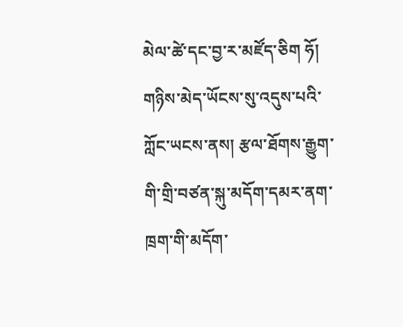མེལ་ཚེ་དང་བྱ་ར་མཛོད་ཅིག ཧོ། གཉིས་མེད་ཡོངས་སུ་འདུས་པའི་ཀློང་ཡངས་ནས། རྩལ་ཐོགས་རྒྱུག་གི་གྲི་བཙན་སྐུ་མདོག་དམར་ནག་ཁྲག་གི་མདོག་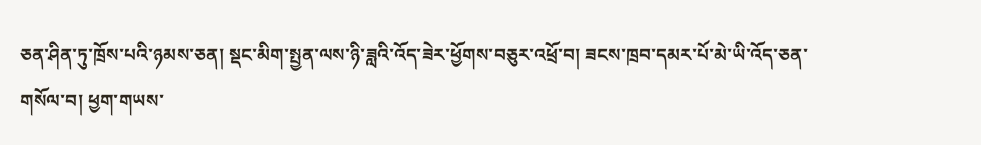ཅན་ཤིན་ཏུ་ཁྲོས་པའི་ཉམས་ཅན། སྡང་མིག་སྤྱན་ལས་ཉི་ཟླའི་འོད་ཟེར་ཕྱོགས་བཅུར་འཕྲོ་བ། ཟངས་ཁྲབ་དམར་པོ་མེ་ཡི་འོད་ཅན་གསོལ་བ། ཕྱག་གཡས་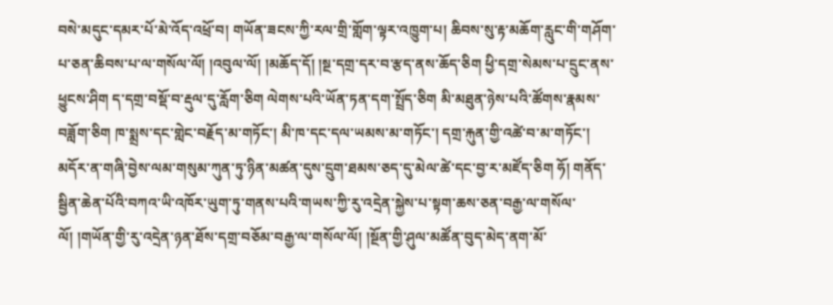བསེ་མདུང་དམར་པོ་མེ་འོད་འཕྲོ་བ། གཡོན་ཟངས་ཀྱི་རལ་གྲི་གློག་ལྟར་འཁྱུག་པ། ཆིབས་སུ་རྟ་མཆོག་རླུང་གི་གཤོག་པ་ཅན་ཆིབས་པ་ལ་གསོལ་ལོ། །འབུལ་ལོ། །མཆོད་དོ། །སྔ་དགྲ་དར་བ་རྩད་ནས་ཆོད་ཅིག ཕྱི་དགྲ་སེམས་པ་དྲུང་ནས་ཕྱུངས་ཤིག ད་དགྲ་བསྡོ་བ་རྡུལ་དུ་རློག་ཅིག ལེགས་པའི་ཡོན་ཏན་དག་སྤྲོད་ཅིག མི་མཐུན་ཉེས་པའི་ཚོགས་རྣམས་བཟློག་ཅིག ཁ་སྨྲས་དང་གླེང་བརྗོད་མ་གཏོང་། མི་ཁ་དང་དལ་ཡམས་མ་གཏོང་། དགྲ་རྐུན་གྱི་འཚེ་བ་མ་གཏོང་། མདོར་ན་གཞི་བྱེས་ལམ་གསུམ་ཀུན་ཏུ་ཉིན་མཚན་དུས་དྲུག་ཐམས་ཅད་དུ་མེལ་ཚེ་དང་བྱ་ར་མཛོད་ཅིག ཧོ། གནོད་སྦྱིན་ཆེན་པོའི་བཀའ་ཡི་འཁོར་ཡུག་ཏུ་གནས་པའི་གཡས་ཀྱི་རུ་འདྲེན་སྐྱེས་པ་སྟག་ཆས་ཅན་བརྒྱ་ལ་གསོལ་ལོ། །གཡོན་གྱི་རུ་འདྲེན་ཉན་ཐོས་དགྲ་བཅོམ་བརྒྱ་ལ་གསོལ་ལོ། །སྔོན་གྱི་ཤུལ་མཚོན་བུད་མེད་ནག་མོ་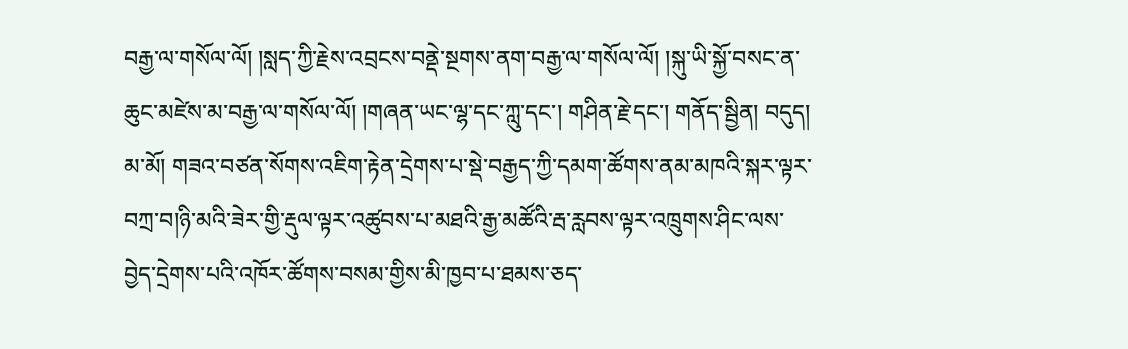བརྒྱ་ལ་གསོལ་ལོ། །སླད་ཀྱི་རྗེས་འབྲངས་བནྡེ་སྔགས་ནག་བརྒྱ་ལ་གསོལ་ལོ། །སྐུ་ཡི་སྐྱོ་བསང་ན་ཆུང་མཛེས་མ་བརྒྱ་ལ་གསོལ་ལོ། །གཞན་ཡང་ལྷ་དང་ཀླུ་དང་། གཤིན་རྗེ་དང་། གནོད་སྦྱིན། བདུད། མ་མོ། གཟའ་བཙན་སོགས་འཇིག་རྟེན་དྲེགས་པ་སྡེ་བརྒྱད་ཀྱི་དམག་ཚོགས་ནམ་མཁའི་སྐར་ལྟར་བཀྲ་བ།ཉི་མའི་ཟེར་གྱི་རྡུལ་ལྟར་འཚུབས་པ་མཐའི་རྒྱ་མཚོའི་རྦ་རླབས་ལྟར་འཁྲུགས་ཤིང་ལས་བྱེད་དྲེགས་པའི་འཁོར་ཚོགས་བསམ་གྱིས་མི་ཁྱབ་པ་ཐམས་ཅད་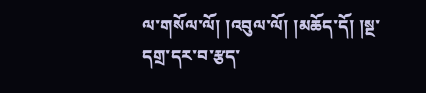ལ་གསོལ་ལོ། །འབུལ་ལོ། །མཆོད་དོ། །སྔ་དགྲ་དར་བ་རྩད་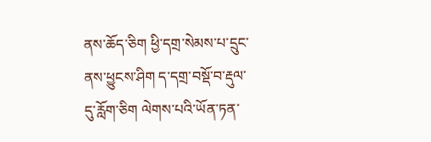ནས་ཆོད་ཅིག ཕྱི་དགྲ་སེམས་པ་དྲུང་ནས་ཕྱུངས་ཤིག ད་དགྲ་བསྡོ་བ་རྡུལ་དུ་རློག་ཅིག ལེགས་པའི་ཡོན་ཏན་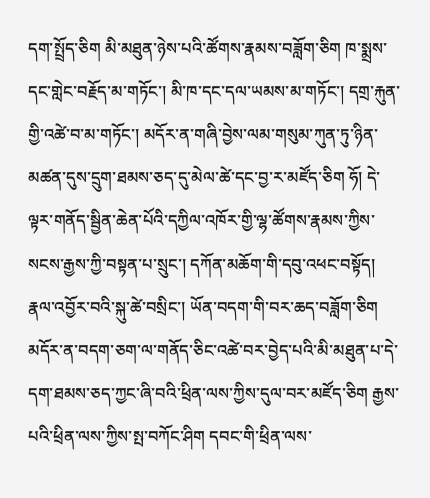དག་སྤྲོད་ཅིག མི་མཐུན་ཉེས་པའི་ཚོགས་རྣམས་བཟློག་ཅིག ཁ་སྨྲས་དང་གླེང་བརྗོད་མ་གཏོང་། མི་ཁ་དང་དལ་ཡམས་མ་གཏོང་། དགྲ་རྐུན་གྱི་འཚེ་བ་མ་གཏོང་། མདོར་ན་གཞི་བྱེས་ལམ་གསུམ་ཀུན་ཏུ་ཉིན་མཚན་དུས་དྲུག་ཐམས་ཅད་དུ་མེལ་ཚེ་དང་བྱ་ར་མཛོད་ཅིག ཧོ། དེ་ལྟར་གནོད་སྦྱིན་ཆེན་པོའི་དཀྱིལ་འཁོར་གྱི་ལྷ་ཚོགས་རྣམས་ཀྱིས་སངས་རྒྱས་ཀྱི་བསྟན་པ་སྲུང་། དཀོན་མཆོག་གི་དབུ་འཕང་བསྟོད། རྣལ་འབྱོར་བའི་སྐུ་ཚེ་བསྲིང་། ཡོན་བདག་གི་བར་ཆད་བཟློག་ཅིག མདོར་ན་བདག་ཅག་ལ་གནོད་ཅིང་འཚེ་བར་བྱེད་པའི་མི་མཐུན་པ་དེ་དག་ཐམས་ཅད་ཀྱང་ཞི་བའི་ཕྲིན་ལས་ཀྱིས་དུལ་བར་མཛོད་ཅིག རྒྱས་པའི་ཕྲིན་ལས་ཀྱིས་སྤ་བཀོང་ཤིག དབང་གི་ཕྲིན་ལས་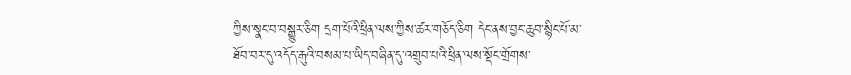ཀྱིས་སྣང་བ་བསྒྱུར་ཅིག དྲག་པོའི་ཕྲིན་ལས་ཀྱིས་ཚར་གཅོད་ཅིག དེང་ནས་བྱང་ཆུབ་སྙིང་པོ་མ་ཐོབ་བར་དུ་འདོད་རྒུའི་བསམ་པ་ཡིད་བཞིན་དུ་འགྲུབ་པའི་ཕྲིན་ལས་སྡོང་གྲོགས་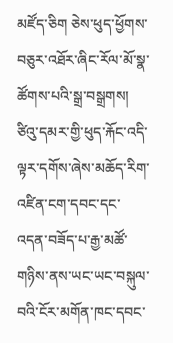མཛོད་ཅིག ཅེས་ཕུད་ཕྱོགས་བཅུར་འཐོར་ཞིང་རོལ་མོ་སྣ་ཚོགས་པའི་སྒྲ་བསྒྲགས། ཙིའུ་དམར་གྱི་ཕུད་རྐོང་འདི་ལྟར་དགོས་ཞེས་མཆོད་རིག་འཛིན་ངག་དབང་དང་འདན་བཟོད་པ་རྒྱ་མཚོ་གཉིས་ནས་ཡང་ཡང་བསྐུལ་བའི་ངོར་མགོན་ཁང་དབང་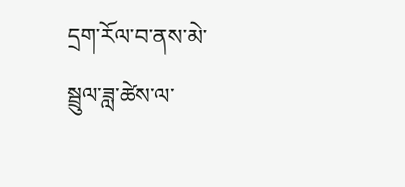དྲག་རོལ་བ་ནས་མེ་སྦྲུལ་ཟླ་ཚེས་ལ་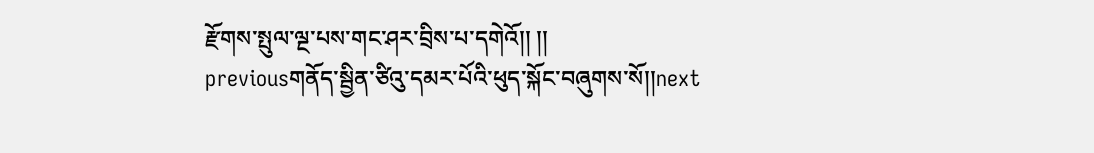རྫོགས་སྤུལ་ལྔ་པས་གང་ཤར་བྲིས་པ་དགེའོ།། །།
previousགནོད་སྦྱིན་ཙིའུ་དམར་པོའི་ཕུད་སྐོང་བཞུགས་སོ།།next